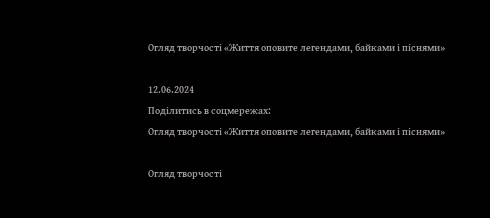Огляд творчості «Життя оповите легендами, байками і піснями»

12.06.2024
Поділитись в соцмережах:
Огляд творчості «Життя оповите легендами, байками і піснями»

Огляд творчості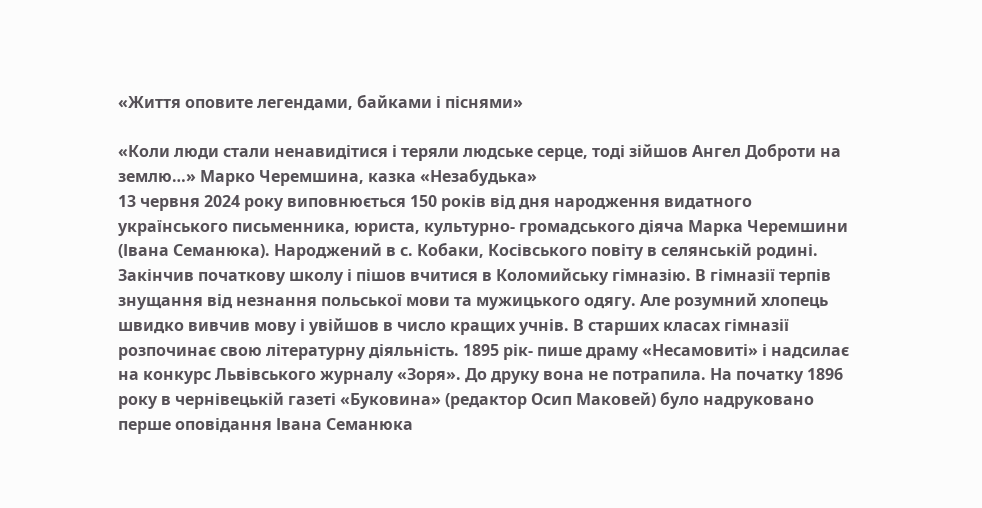«Життя оповите легендами, байками і піснями»

«Коли люди стали ненавидітися і теряли людське серце, тоді зійшов Ангел Доброти на землю…» Марко Черемшина, казка «Незабудька»
13 червня 2024 року виповнюється 150 років від дня народження видатного українського письменника, юриста, культурно- громадського діяча Марка Черемшини (Івана Семанюка). Народжений в с. Кобаки, Косівського повіту в селянській родині. Закінчив початкову школу і пішов вчитися в Коломийську гімназію. В гімназії терпів знущання від незнання польської мови та мужицького одягу. Але розумний хлопець швидко вивчив мову і увійшов в число кращих учнів. В старших класах гімназії розпочинає свою літературну діяльність. 1895 рік- пише драму «Несамовиті» і надсилає на конкурс Львівського журналу «Зоря». До друку вона не потрапила. На початку 1896 року в чернівецькій газеті «Буковина» (редактор Осип Маковей) було надруковано перше оповідання Івана Семанюка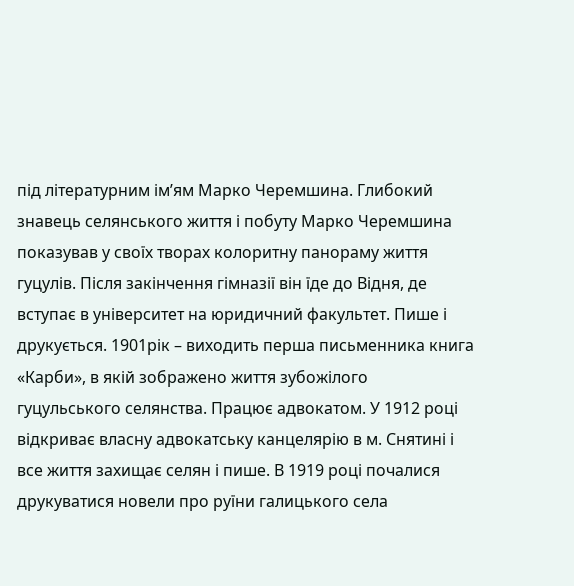під літературним ім’ям Марко Черемшина. Глибокий знавець селянського життя і побуту Марко Черемшина показував у своїх творах колоритну панораму життя гуцулів. Після закінчення гімназії він їде до Відня, де вступає в університет на юридичний факультет. Пише і друкується. 1901рік – виходить перша письменника книга «Карби», в якій зображено життя зубожілого гуцульського селянства. Працює адвокатом. У 1912 році відкриває власну адвокатську канцелярію в м. Снятині і все життя захищає селян і пише. В 1919 році почалися друкуватися новели про руїни галицького села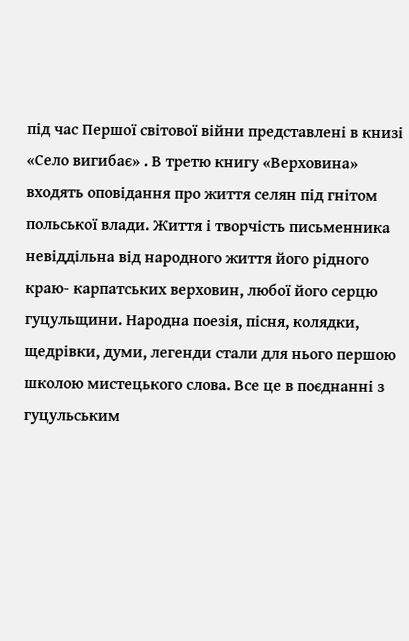під час Першої світової війни представлені в книзі «Село вигибає» . В третю книгу «Верховина» входять оповідання про життя селян під гнітом польської влади. Життя і творчість письменника невіддільна від народного життя його рідного краю- карпатських верховин, любої його серцю гуцульщини. Народна поезія, пісня, колядки, щедрівки, думи, легенди стали для нього першою школою мистецького слова. Все це в поєднанні з гуцульським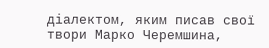діалектом, яким писав свої твори Марко Черемшина,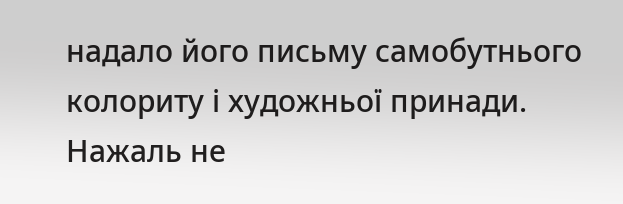надало його письму самобутнього колориту і художньої принади. Нажаль не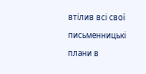втілив всі свої письменницькі плани в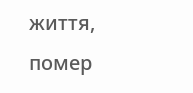життя, помер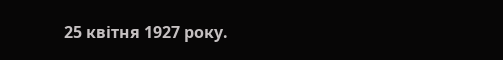25 квітня 1927 року.